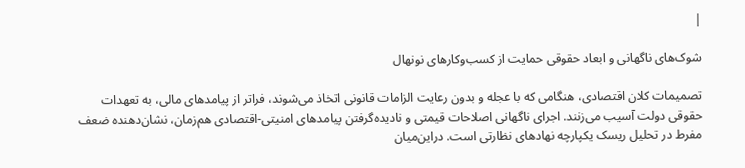|

شوک‌های ناگهانی و ابعاد حقوقی حمایت از کسب‌وکارهای نونهال

تصمیمات کلان اقتصادی، هنگامی که با عجله و بدون رعایت الزامات قانونی اتخاذ می‌شوند، فراتر از پیامدهای مالی، به تعهدات حقوقی دولت آسیب می‌زنند. اجرای ناگهانی اصلاحات قیمتی و نادیده‌گرفتن پیامدهای امنیتی-اقتصادی هم‌زمان، نشان‌دهنده ضعف مفرط در تحلیل ریسک یکپارچه نهادهای نظارتی است. دراین‌میان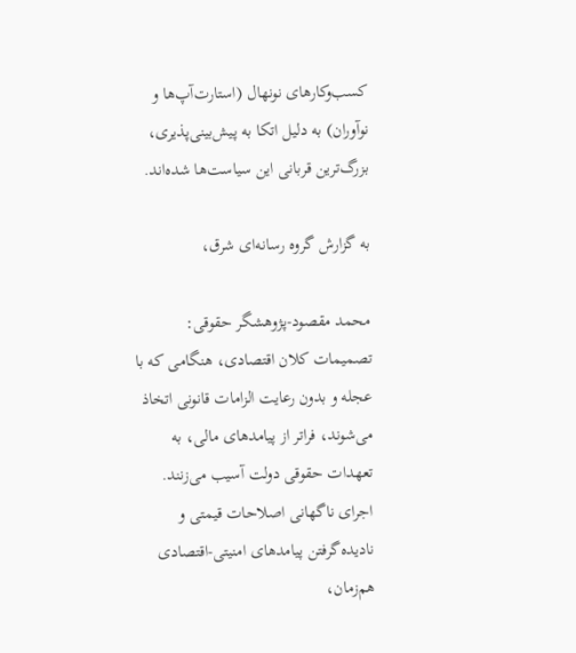کسب‌وکارهای نونهال (استارت‌آپ‌ها و نوآوران) به دلیل اتکا به پیش‌بینی‌پذیری، بزرگ‌ترین قربانی این سیاست‌ها شده‌اند.

به گزارش گروه رسانه‌ای شرق،

محمد مقصود-پژوهشگر حقوقی:  تصمیمات کلان اقتصادی، هنگامی که با عجله و بدون رعایت الزامات قانونی اتخاذ می‌شوند، فراتر از پیامدهای مالی، به تعهدات حقوقی دولت آسیب می‌زنند. اجرای ناگهانی اصلاحات قیمتی و نادیده‌گرفتن پیامدهای امنیتی-اقتصادی هم‌زمان،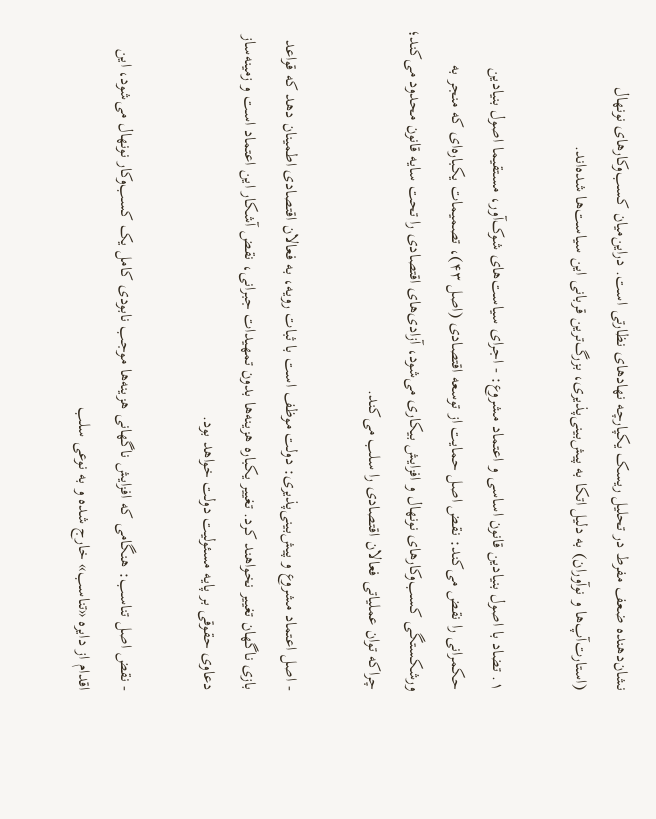نشان‌دهنده ضعف مفرط در تحلیل ریسک یکپارچه نهادهای نظارتی است. دراین‌میان کسب‌وکارهای نونهال (استارت‌آپ‌ها و نوآوران) به دلیل اتکا به پیش‌بینی‌پذیری، بزرگ‌ترین قربانی این سیاست‌ها شده‌اند.

۱. تضاد با اصول بنیادین قانون اساسی و اعتماد مشروع: - اجرای سیاست‌های شوک‌آور، مستقیما اصول بنیادین حکمرانی را نقض می‌کند: نقض اصل حمایت از توسعه اقتصادی (اصل ۴۳)، تصمیمات یکباره‌ای که منجر به ورشکستگی کسب‌وکارهای نونهال و افزایش بیکاری می‌شود، آزادی‌های اقتصادی را تحت سایه قانون محدود می‌کند؛ چراکه توان عملیاتی فعالان اقتصادی را سلب می‌کند.

- اصل اعتماد مشروع و پیش‌بینی‌پذیری: دولت موظف است با ثبات رویه، به فعالان اقتصادی اطمینان دهد که قواعد بازی ناگهان تغییر نخواهند کرد. تغییر یکباره هزینه‌ها بدون تمهیدات جبرانی، نقض آشکار این اعتماد است و زمینه‌ساز دعاوی حقوقی بر پایه مسئولیت دولت خواهد بود.

- نقض اصل تناسب: هنگامی که افزایش ناگهانی هزینه‌ها موجب نابودی کامل یک کسب‌وکار نونهال می‌شود، این اقدام از دایره «تناسب» خارج شده و به نوعی سلب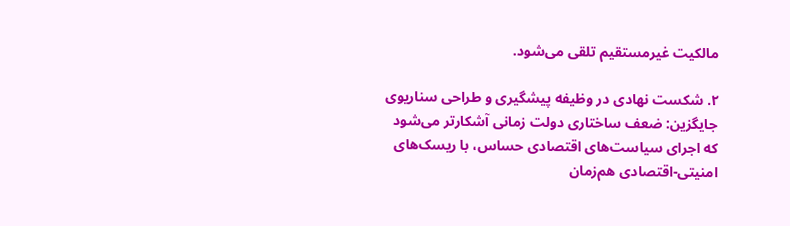مالکیت غیرمستقیم تلقی می‌شود.

۲. شکست نهادی در وظیفه پیشگیری و طراحی سناریوی جایگزین: ضعف ساختاری دولت زمانی آشکارتر می‌شود که اجرای سیاست‌های اقتصادی حساس، با ریسک‌های امنیتی-اقتصادی هم‌زمان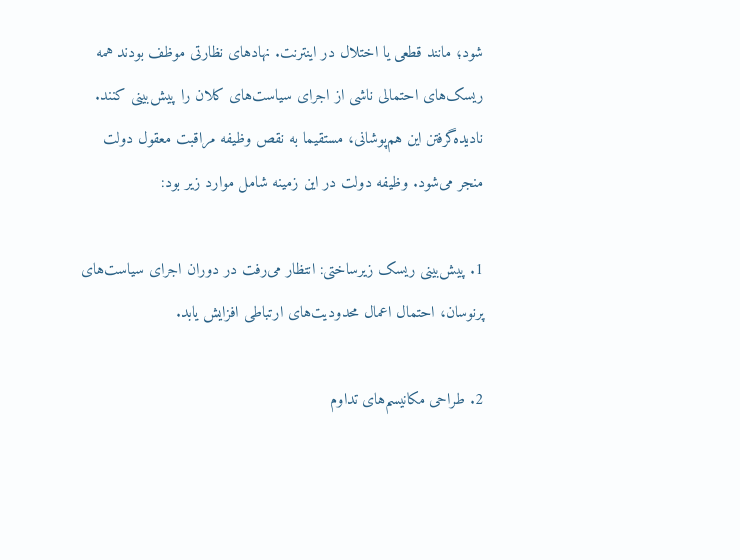شود؛ مانند قطعی یا اختلال در اینترنت. نهادهای نظارتی موظف بودند همه ریسک‌های احتمالی ناشی از اجرای سیاست‌های کلان را پیش‌بینی کنند. نادیده‌گرفتن این هم‌پوشانی، مستقیما به نقص وظیفه مراقبت معقول دولت منجر می‌شود. وظیفه دولت در این زمینه شامل موارد زیر بود:

1. پیش‌بینی ریسک زیرساختی: انتظار می‌رفت در دوران اجرای سیاست‌های پرنوسان، احتمال اعمال محدودیت‌های ارتباطی افزایش یابد.

2. طراحی مکانیسم‌های تداوم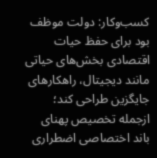کسب‌وکار: دولت موظف بود برای حفظ حیات اقتصادی بخش‌های حیاتی مانند دیجیتال، راهکارهای جایگزین طراحی کند؛ ازجمله تخصیص پهنای باند اختصاصی اضطراری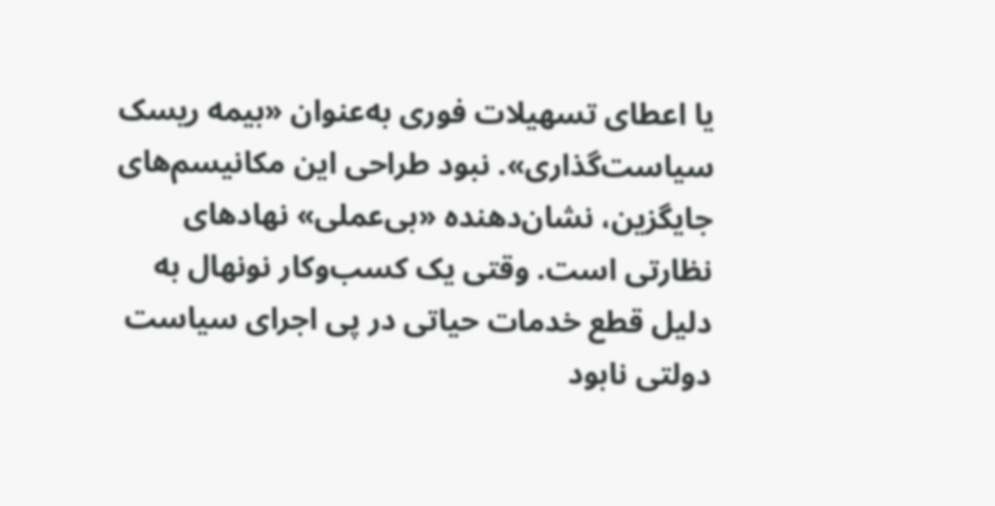یا اعطای تسهیلات فوری به‌عنوان «بیمه ریسک سیاست‌گذاری». نبود طراحی این مکانیسم‌های جایگزین، نشان‌دهنده «بی‌عملی» نهادهای نظارتی است. وقتی یک کسب‌وکار نونهال به دلیل قطع خدمات حیاتی در پی اجرای سیاست دولتی نابود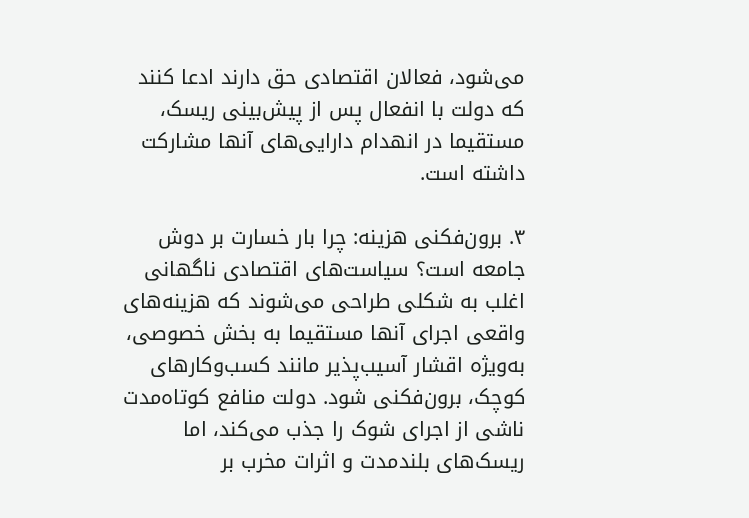می‌شود، فعالان اقتصادی حق دارند ادعا کنند که دولت با انفعال پس از پیش‌بینی ریسک، مستقیما در انهدام دارایی‌های آنها مشارکت داشته است.

۳. برون‌فکنی هزینه: چرا بار خسارت بر دوش جامعه است؟ سیاست‌های اقتصادی ناگهانی اغلب به شکلی طراحی می‌شوند که هزینه‌های واقعی اجرای آنها مستقیما به بخش خصوصی، به‌ویژه اقشار آسیب‌پذیر مانند کسب‌وکارهای کوچک، برون‌فکنی شود. دولت منافع کوتاه‌مدت ناشی از اجرای شوک را جذب می‌کند، اما ریسک‌های بلندمدت و اثرات مخرب بر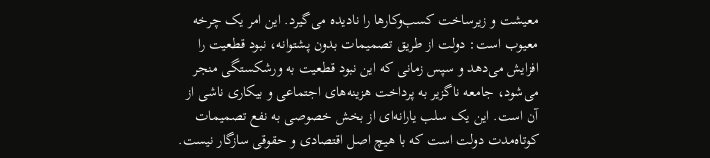معیشت و زیرساخت کسب‌وکارها را نادیده می‌گیرد. این امر یک چرخه معیوب است: دولت از طریق تصمیمات بدون پشتوانه، نبود قطعیت را افزایش می‌دهد و سپس زمانی که این نبود قطعیت به ورشکستگی منجر می‌شود، جامعه ناگزیر به پرداخت هزینه‌های اجتماعی و بیکاری ناشی از آن است. این یک سلب یارانه‌ای از بخش خصوصی به نفع تصمیمات کوتاه‌مدت دولت است که با هیچ اصل اقتصادی و حقوقی سازگار نیست.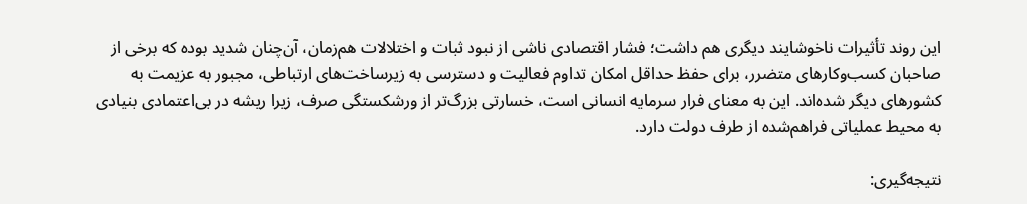این روند تأثیرات ناخوشایند دیگری هم داشت؛ فشار اقتصادی ناشی از نبود ثبات و اختلالات هم‌زمان، آن‌چنان شدید بوده که برخی از صاحبان کسب‌وکارهای متضرر، برای حفظ حداقل امکان تداوم فعالیت و دسترسی به زیرساخت‌های ارتباطی، مجبور به عزیمت به کشورهای دیگر شده‌اند. این به معنای فرار سرمایه انسانی است، خسارتی بزرگ‌تر از ورشکستگی صرف، زیرا ریشه در بی‌اعتمادی بنیادی به محیط عملیاتی فراهم‌شده از طرف دولت دارد.

نتیجه‌گیری: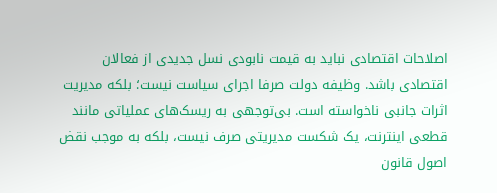اصلاحات اقتصادی نباید به قیمت نابودی نسل جدیدی از فعالان اقتصادی باشد. وظیفه دولت صرفا اجرای سیاست نیست؛ بلکه مدیریت اثرات جانبی ناخواسته است. بی‌توجهی به ریسک‌های عملیاتی مانند قطعی اینترنت، یک شکست مدیریتی صرف نیست، بلکه به موجب نقض اصول قانون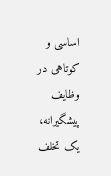اساسی و کوتاهی در وظایف پیشگیرانه، یک تخلف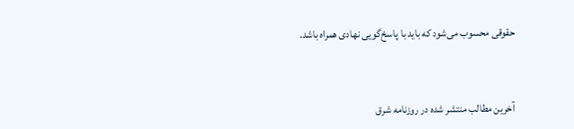حقوقی محسوب می‌شود که باید با پاسخ‌گویی نهادی همراه باشد.



آخرین مطالب منتشر شده در روزنامه شرق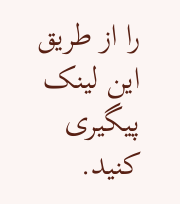را از طریق این لینک پیگیری کنید.